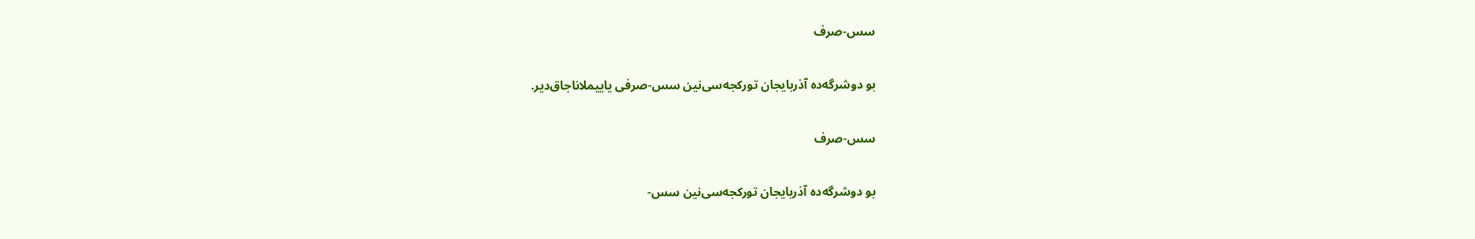سس-صرف

بو دوشرگه‌ده آذربایجان تورکجه‌سی‌نین سس-صرفی یاییملاناجاق‌دیر.

سس-صرف

بو دوشرگه‌ده آذربایجان تورکجه‌سی‌نین سس-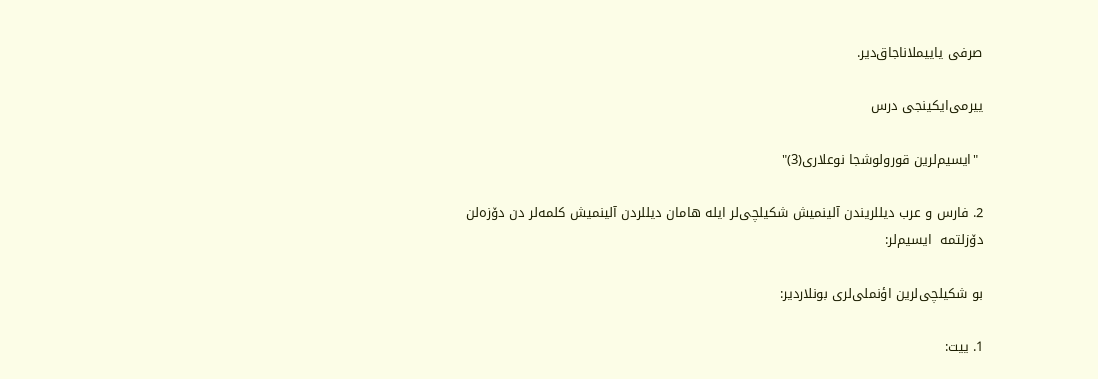صرفی یاییملاناجاق‌دیر.

ییرمی‌ایکینجی درس

 "ایسیم‌لرین قورولوشجا نوعلاری(3)"

2. فارس و عرب دیللریندن آلینمیش شکیلچی‌لر ایله هامان دیللردن آلینمیش کلمه‌لر دن دۆزه‌لن دۆزلتمه  ایسیم‌لر:

بو شکیلچی‌لرین اؤنملی‌لرى بونلاردیر:

1. ییت: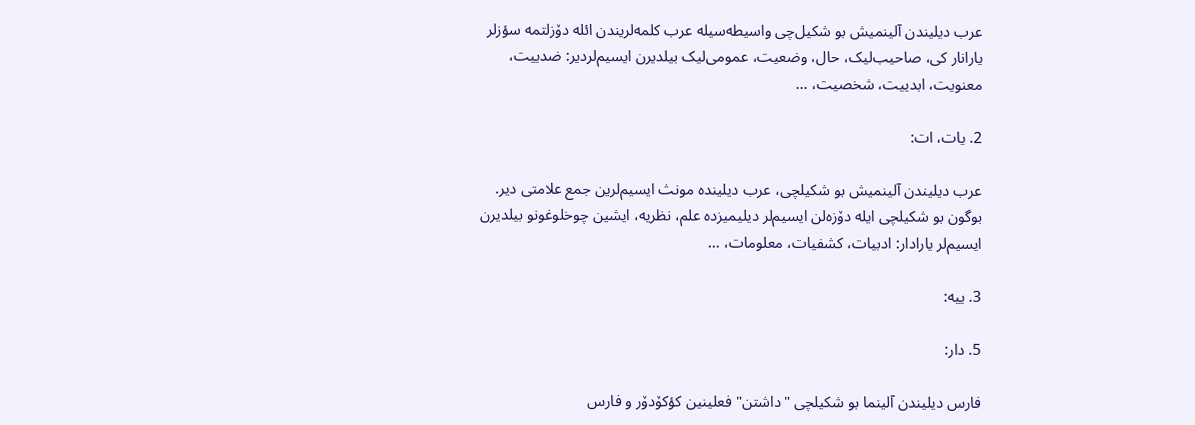عرب دیلیندن آلینمیش بو شکیل‌چی واسیطه‌سیله عرب کلمه‌لریندن ائله دۆزلتمه سؤزلر یارانار کى، صاحیب‌لیک، حال، وضعیت، عمومی‌لیک بیلدیرن ایسیم‌لردیر: ضدییت، معنویت، ابدییت، شخصیت، ...

2. یات، ات:

عرب دیلیندن آلینمیش بو شکیلچی، عرب دیلینده مونث ایسیم‌لرین جمع علامتى دیر. بوگون بو شکیلچی ایله دۆزه‌لن ایسیم‌لر دیلیمیزده علم، نظریه، ایشین چوخلوغونو بیلدیرن ایسیم‌لر یارادار: ادبیات، کشفیات، معلومات، ...

3. ییه:

5. دار:

فارس دیلیندن آلینما بو شکیلچی "داشتن" فعلینین کؤکۆدۆر و فارس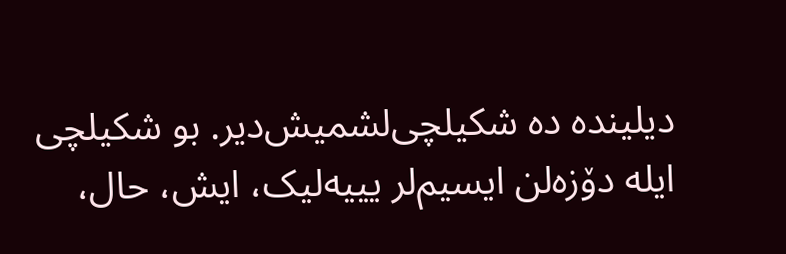دیلینده ده شکیلچی‌لشمیش‌دیر. بو شکیلچی ایله دۆزه‌لن ایسیم‌لر یییه‌لیک، ایش، حال،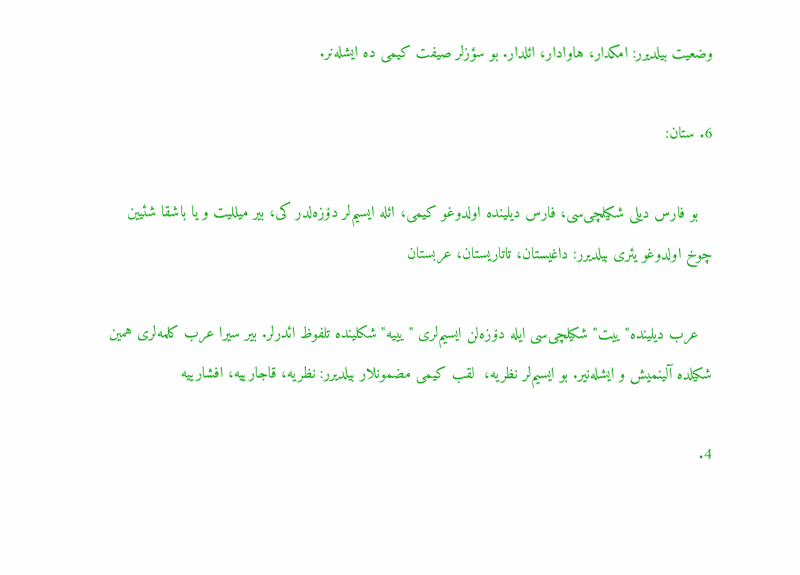وضعیت بیلدیرر: امکدار، هاوادار، ائلدار. بو سؤزلر صیفت کیمى ده ایشله‌نر.

6. ستان:

   بو فارس دیلى شکیلچی‌سی، فارس دیلینده اولدوغو کیمی، ائله ایسیم‌لر دۆزه‌لدر کى، بیر میللیت و یا باشقا شئیین چوخ اولدوغو یئرى بیلدیرر: داغیستان، تاتاریستان، عربستان

   عرب دیلینده" ییت" شکیلچی‌سى ایله دۆزه‌لن ایسیم‌لرى "یییه" شکلینده تلفوظ ائدرلر. بیر سیرا عرب کلمه‌لرى همین شکیلده آلینمیش و ایشله‌نیر. بو ایسیم‌لر نظریه،  لقب کیمى مضمونلار بیلدیرر: نظریه، قاجارییه، افشارییه

4.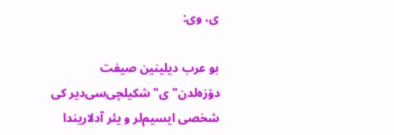ى، وى:

بو عرب دیلینین صیفت دۆزه‌لدن" ى" شکیلچی‌سی‌دیر کی شخصی ایسیم‌لر و یئر آدلاریندا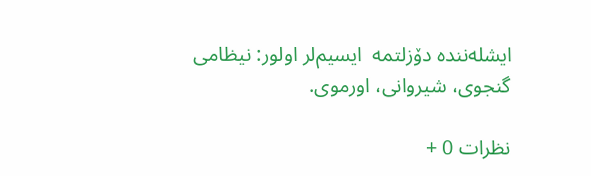ایشله‌ننده دۆزلتمه  ایسیم‌لر اولور: نیظامى گنجوی، شیروانی، اورموی.

نظرات 0 +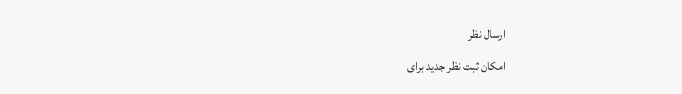ارسال نظر
امکان ثبت نظر جدید برای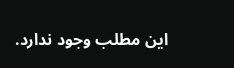این مطلب وجود ندارد.